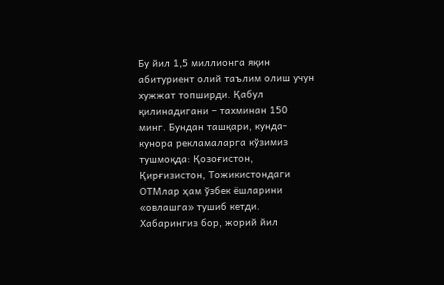Бу йил 1,5 миллионга яқин абитуриент олий таълим олиш учун хужжат топширди. Қабул қилинадигани – тахминан 150 минг. Бундан ташқари, кунда-кунора рекламаларга кўзимиз тушмоқда: Қозоғистон, Қирғизистон, Тожикистондаги ОТМлар ҳам ўзбек ёшларини «овлашга» тушиб кетди.
Хабарингиз бор, жорий йил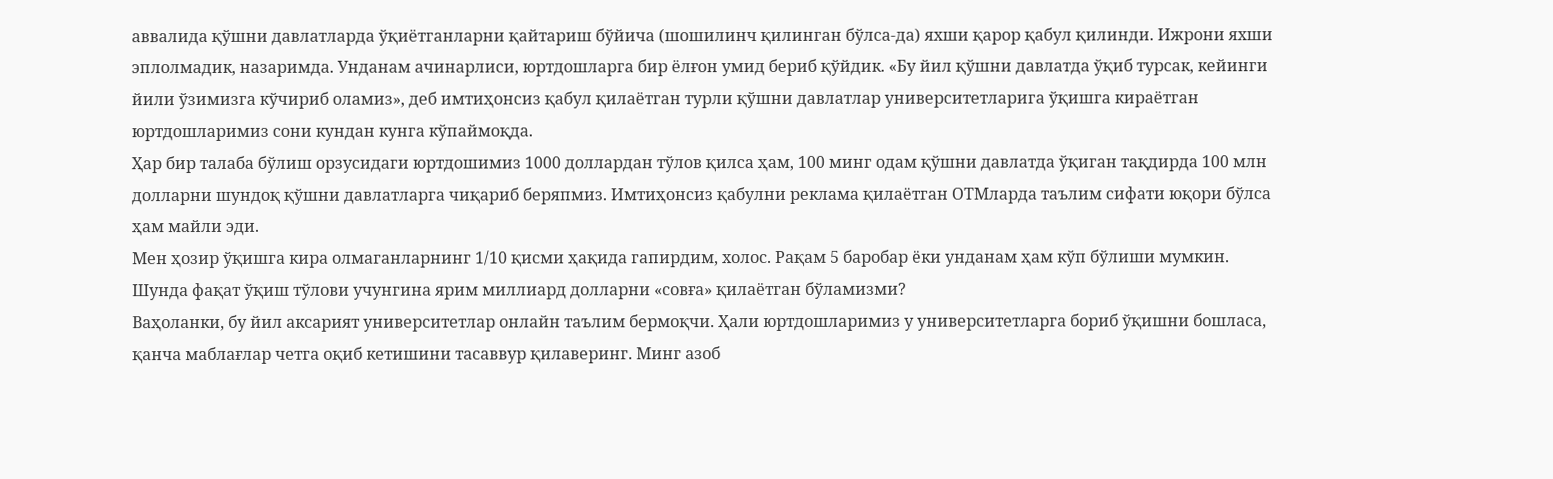аввалида қўшни давлатларда ўқиётганларни қайтариш бўйича (шошилинч қилинган бўлса-да) яхши қарор қабул қилинди. Ижрони яхши эплолмадик, назаримда. Унданам ачинарлиси, юртдошларга бир ёлғон умид бериб қўйдик. «Бу йил қўшни давлатда ўқиб турсак, кейинги йили ўзимизга кўчириб оламиз», деб имтиҳонсиз қабул қилаётган турли қўшни давлатлар университетларига ўқишга кираётган юртдошларимиз сони кундан кунга кўпаймоқда.
Ҳар бир талаба бўлиш орзусидаги юртдошимиз 1000 доллардан тўлов қилса ҳам, 100 минг одам қўшни давлатда ўқиган тақдирда 100 млн долларни шундоқ қўшни давлатларга чиқариб беряпмиз. Имтиҳонсиз қабулни реклама қилаëтган ОТМларда таълим сифати юқори бўлса ҳам майли эди.
Мен ҳозир ўқишга кира олмаганларнинг 1/10 қисми ҳақида гапирдим, холос. Рақам 5 баробар ëки унданам ҳам кўп бўлиши мумкин. Шунда фақат ўқиш тўлови учунгина ярим миллиард долларни «совға» қилаётган бўламизми?
Ваҳоланки, бу йил аксарият университетлар онлайн таълим бермоқчи. Ҳали юртдошларимиз у университетларга бориб ўқишни бошласа, қанча маблағлар четга оқиб кетишини тасаввур қилаверинг. Минг азоб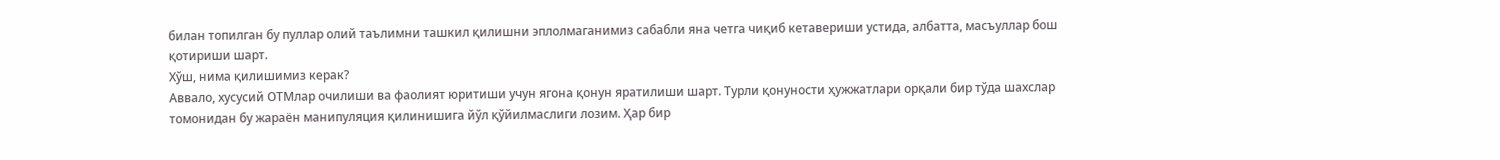билан топилган бу пуллар олий таълимни ташкил қилишни эплолмаганимиз сабабли яна четга чиқиб кетавериши устида, албатта, масъуллар бош қотириши шарт.
Хўш, нима қилишимиз керак?
Аввало, хусусий ОТМлар очилиши ва фаолият юритиши учун ягона қонун яратилиши шарт. Турли қонуности ҳужжатлари орқали бир тўда шахслар томонидан бу жараëн манипуляция қилинишига йўл қўйилмаслиги лозим. Ҳар бир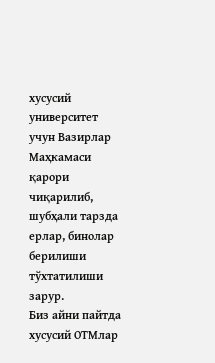хусусий университет учун Вазирлар Маҳкамаси қарори чиқарилиб, шубҳали тарзда ерлар, бинолар берилиши тўхтатилиши зарур.
Биз айни пайтда хусусий ОТМлар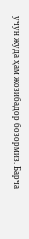учун жуда ҳам жозибадор бозормиз. Барча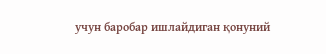учун баробар ишлайдиган қонуний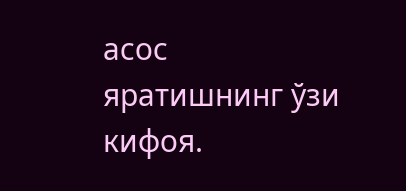асос яратишнинг ўзи кифоя.